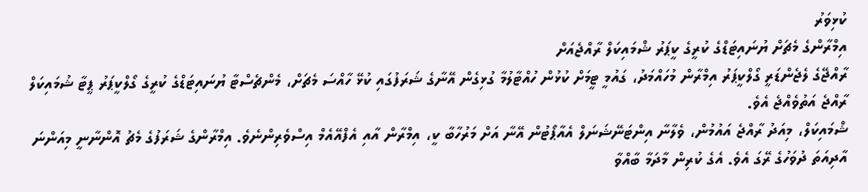ކުޅިވަރު
އިމްރާންގެ މެޗަށް ޔުނައިޓަޑްގެ ކުރީގެ ކީޕަރު ޝްމައިކަލް ރާއްޖެއަށް
ރާއްޖޭގެ ލެޖެންޑަރީ ގޯލްކީޕަރު އިމްރާން މުހައްމަދު، ގައުމީ ޓީމަށް ކުޅުން ހުއްޓާލުމާ ގުޅިގެން އޭނާގެ ޝަރަފުގައި ކުޅޭ ހާއްސަ މެޗަށް، މެންޗެސްޓާ ޔުނައިޓަޑްގެ ކުރީގެ ގޯލްކީޕަރު ޕީޓާ ޝުމައިކަލް ރާއްޖެ އަތުވެއްޖެ އެވެ.
ޝްމައިކަލް، މިއަދު ރާއްޖެ އައުމުން، ވެލާނާ އިންޓަނޭޝަނަލް އެއާޕޯޓުން އޭނާ އަށް މަރުހާބާ ކީ، އިމްރާން އާއި އެފްއޭއެމް އިސްވެރިންނެވެ. އިމްރާންގެ ޝަރަފުގެ މެޗު އޮންނާނީ މިއަންނަ އާދިއަތަ ދުވަހުގެ ރޭގަ އެވެ. އެގެ ކުރިން މާދަމާ ބާއްވާ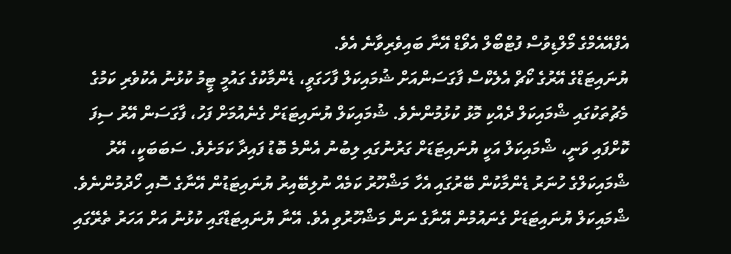އެފްއޭއެމްގެ މޯލްޑިވުސް ފުޓްބޯލް އެވޯޑް އޭނާ ބައިވެރިވާނެ އެވެ.
ޔުނައިޓަޑްގެ އޭރުގެ ކޯޗް އެލެކްސް ފާގަސަންއަށް ޝުމައިކަލް ފާހަގަވީ، ޑެންމާކުގެ ގައުމީ ޓީމު ކުޅުނު އެކުވެރި ކަމުގެ މެޗުތަކުގައި ޝްމައިކަލް ދެއްކި މޮޅު ކުޅުމުންނެވެ. ޝުމައިކަލް ޔުނައިޓަޑަށް ގެނެއުމަށް ފަހު، ފާގަސަން އޭރު ސިފަ ކޮށްފައި ވަނީ، ޝްމައިކަލް އަކީ ޔުނައިޓަޑަށް ގަރުނުގައި ލިބުނު އެންމެ ބޮޑު ފައިދާ ކަމަށެވެ. ސަބަބަކީ، އޭރު ޝްމައިކަލްގެ ހުނަރު ޑެންމާކުން ބޭރުގައި އެހާ މަޝްހޫރު ކަމެއް ނުލިބޭއިރު ޔުނައިޓަޑުން އޭނާގެ ސޮއި ހޯދުމުންނެވެ. ޝްމައިކަލް ޔުނައިޓަޑަށް ގެނައުމުން އޭނާގެ ނަން މަޝްހޫރުވި އެވެ. އޭނާ ޔުނައިޓަޑްގައި ކުޅުނު އަށް އަހަރު ތެރޭގައި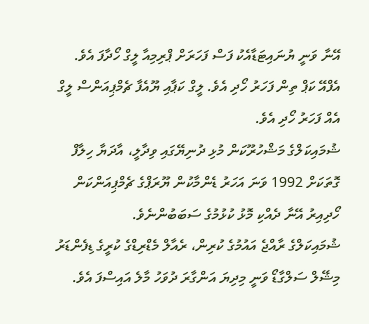އޭނާ ވަނީ ޔުނައިޓަޑާއެކު ފަސް ފަހަރަށް ޕްރިމިއާ ލީގް ހޯދާފަ އެވެ. އެފްއޭ ކަޕް ތިން ފަހަރު ހޯދި އެވެ. ލީގް ކަޕާއި ޔޫއެފާ ޗެމްޕިއަންސް ލީގް އެއް ފަހަރު ހޯދި އެވެ.
ޝުމައިކަލްގެ މަޝްހުރޫކަން މުޅި ދުނިޔޭގައި ވިދާލީ، އާދަޔާ ހިލާފް ގޮތަކަށް 1992 ވަނަ އަހަރު ޑެންމާކުން ޔޫރަޕްގެ ޗެމްޕިއަންކަން ހޯދިއިރު އޭނާ ދެއްކި މޮޅު ކުޅުމުގެ ސަބަބުންނެވެ.
ޝުމައިކަލްގެ ރާއްޖެ އައުމުގެ ކުރިން، ރެއާލް މެޑްރިޑްގެ ކުރީގެ ޑިފެންޑަރު މިޝޭލް ސަލްގާޑޯ ވަނީ މިދިޔަ އަންގާރަ ދުވަހު މާލެ އައިސްފަ އެވެ.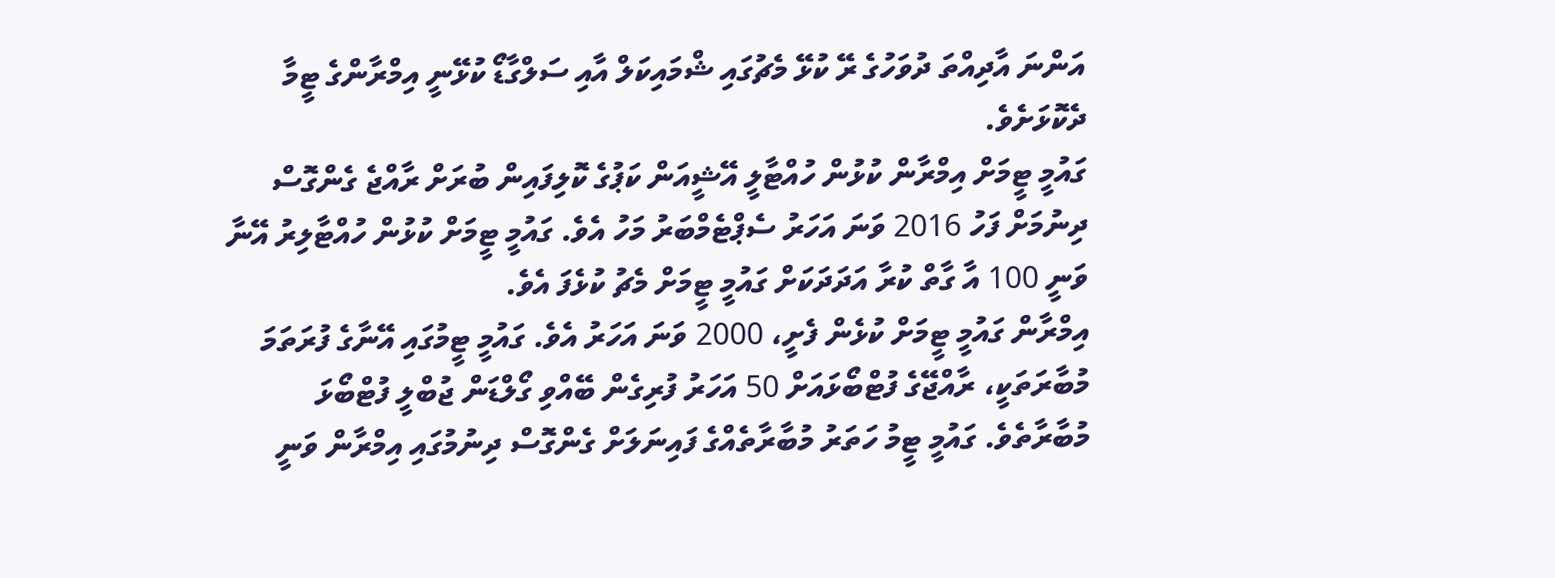އަންނަ އާދިއްތަ ދުވަހުގެ ރޭ ކުޅޭ މެޗުގައި ޝްމައިކަލް އާއި ސަލްގާޑޯ ކުޅޭނީ އިމްރާންގެ ޓީމާ ދެކޮޅަށެވެ.
ގައުމީ ޓީމަށް އިމްރާން ކުޅުން ހުއްޓާލީ އޭޝީއަން ކަޕުގެ ކޮލިފައިން ބުރަށް ރާއްޖެ ގެންގޮސް ދިނުމަށް ފަހު 2016 ވަނަ އަހަރު ސެޕްޓެމްބަރު މަހު އެވެ. ގައުމީ ޓީމަށް ކުޅުން ހުއްޓާލިރު އޭނާ ވަނީ 100 އާ ގާތް ކުރާ އަދަދަކަށް ގައުމީ ޓީމަށް މެޗު ކުޅެފަ އެވެ.
އިމްރާން ގައުމީ ޓީމަށް ކުޅެން ފެށީ، 2000 ވަނަ އަހަރު އެވެ. ގައުމީ ޓީމުގައި އޭނާގެ ފުރަތަމަ މުބާރަތަކީ، ރާއްޖޭގެ ފުޓްބޯޅައަށް 50 އަހަރު ފުރިގެން ބޭއްވި ގޯލްޑަން ޖުބްލީ ފުޓްބޯޅަ މުބާރާތެވެ. ގައުމީ ޓީމު ހަތަރު މުބާރާތެއްގެ ފައިނަލަށް ގެންގޮސް ދިނުމުގައި އިމްރާން ވަނީ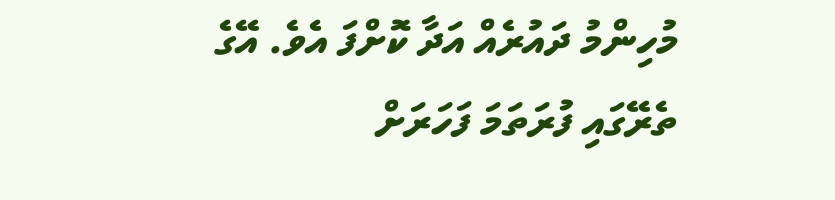މުހިންމު ދައުރެއް އަދާ ކޮށްފަ އެވެ. އޭގެ ތެރޭގައި ފުރަތަމަ ފަހަރަށް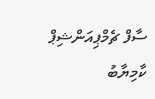ސާފް ޗެމްޕިއަންޝިޕް ކާމިޔާބު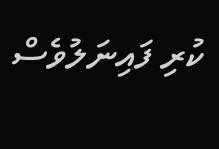ކުރި ފައިނަލުވެސް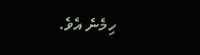ހިމެނެ އެވެ.